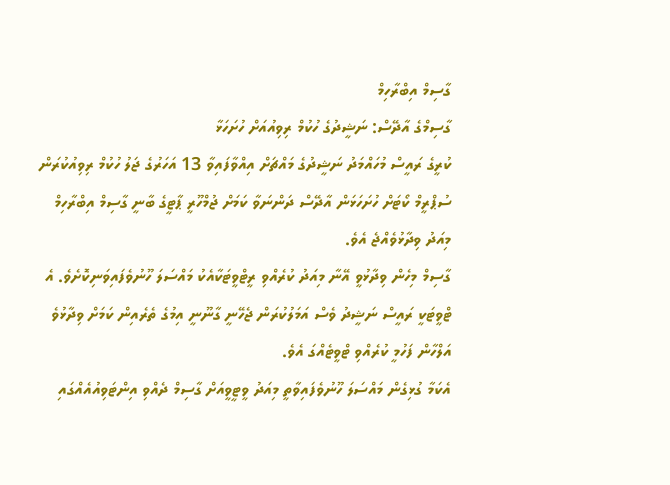ގާސިމް އިބްރާހިމް
ގާސިމްގެ އާދޭސް: ނަޝީދުގެ ހުކުމް ރިވިއުއަށް ހުށަހަޅާ
ކުރީގެ ރައީސް މުހައްމަދު ނަޝީދުގެ މައްޗަށް އިއްވާފައިވާ 13 އަހަރުގެ ޖަލު ހުކުމް ރިވިއުކުރަން ސުޕްރީމް ކޯޓަށް ހުށަހަޅަން އާދޭސް ދަންނަވާ ކަމަށް ޖުމްހޫރީ ޕާޓީގެ ބާނީ ގާސިމް އިބްރާހިމް މިއަދު ވިދާޅުވެއްޖެ އެވެ.
ގާސިމް މިހެން ވިދާޅުވީ އޭނާ މިއަދު ކުރެއްވި ރީޓްވީޓަކާއެކު މައްސަލަ ހޫނުވެފައިވަނިކޮށެވެ. އެ ޓްވީޓަކީ ރައީސް ނަޝީދު ވެސް އަމަލުކުރަން ޖެހޭނީ ގާނޫނީ އިމުގެ ތެރެއިން ކަމަށް ވިދާޅުވެ އަލްހާން ފަހުމީ ކުރެއްވި ޓްވީޓެއްގަ އެވެ.
އެކަމާ ގުޅިގެން މައްސަލަ ހޫނުވެފައިވާތީ މިއަދު ވީޓީވީއަށް ގާސިމް ދެއްވި އިންޓަވިއުއެއްގައި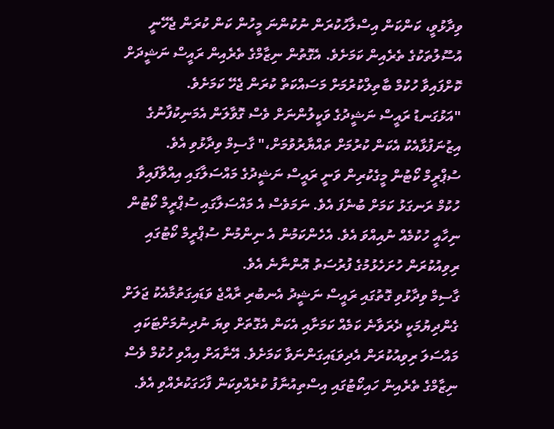ވިދާޅުވީ، ކަންކަން އިސްލާހުކުރަން ނުކުންނަ މީހުން ކަން ކުރަން ޖެހޭނީ އުސޫލުތަކުގެ ތެރެއިން ކަމަށެވެ. އެގޮތުން ނިޒާމްގެ ތެރެއިން ރައީސް ނަޝީދަށް ކޮށްފައިވާ ހުކުމް ބާތިލްކުރުމަށް މަސައްކަތް ކުރަން ޖެހޭ ކަމަށެވެ.
"އަޅުގަނޑު ރައީސް ނަޝީދުގެ ވަކީލުންނަށް ވެސް ގޮވާލަން އެމަނިކުފާނުގެ އިޒުނަފުޅާއެކު އެކަން ކުރުމަށް ތައްޔާރުވުމަށް،" ގާސިމް ވިދާޅުވި އެވެ.
ސުޕްރީމް ކޯޓުން މީގެކުރިން ވަނީ ރައީސް ނަޝީދުގެ މައްސަލާގައި އިއްވާފައިވާ ހުކުމް ރަނގަޅު ކަމަށް ބުނެފަ އެވެ. ނަމަވެސް އެ މައްސަލާގައި ސުޕްރީމް ކޯޓުން ނިހާއީ ހުކުމެއް ނުއިއްވަ އެވެ. އެހެންކަމުން އެ ނިންމުން ސުޕްރީމް ކޯޓުގައި ރިވިއުކުރަން ހުށަހެޅުމުގެ ފުރުސަތު އޮންނާނެ އެވެ.
ގާސިމް ވިދާޅުވި ގޮތުގައި ރައީސް ނަޝީދު އެނބުރި ރާއްޖެ ވަޑައިގަތުމާއެކު ޖަލަށް ގެންދިޔުމަކީ ދެރަވާނެ ކަމެއް ކަމަށާއި އެކަން އެގޮތަށް ވިޔަ ނުދިނުމަށްޓަކައި މައްސަލަ ރިވިއުކުރަން އެދިވަޑައިގަންނަވާ ކަމަށެވެ. އޭނާއަށް އިއްވި ހުކުމް ވެސް ނިޒާމްގެ ތެރެއިން ހައިކޯޓުގައި އިސްތިއުނާފު ކުރެއްވިކަން ފާހަގަކުރެއްވި އެވެ.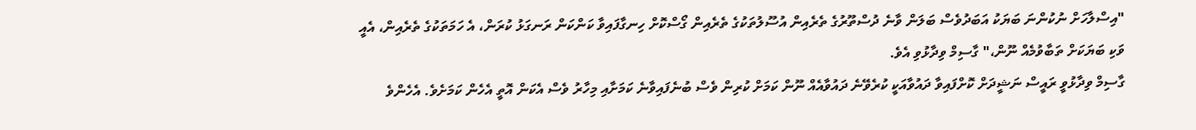"އިސްލާހަށް ނުކުންނަ ބަޔަކު އަބަދުވެސް ބަލަން ވާނެ ދުސްތޫރުގެ ތެރެއިން އުސޫލުތަކުގެ ތެރެއިން ގޯސްކޮށް ހިނގާފައިވާ ކަންކަން ރަނގަޅު ކުރަން، އެ ހަމަތަކުގެ ތެރެއިން، އެއީ ވަކި ބަޔަކަށް ތަބާވުމެއް ނޫން،" ގާސިމް ވިދާޅުވި އެވެ.
ގާސިމް ވިދާޅުވީ ރައީސް ނަޝީދަށް ކޮށްފައިވާ ދައުވާއަކީ ކުރެވޭނެ ދައުވާއެއް ނޫން ކަމަށް ކުރިން ވެސް ބުނެފައިވާނެ ކަމަށާއި މިހާރު ވެސް އެކަން އޮތީ އެހެން ކަމަށެވެ. އެހެންވެ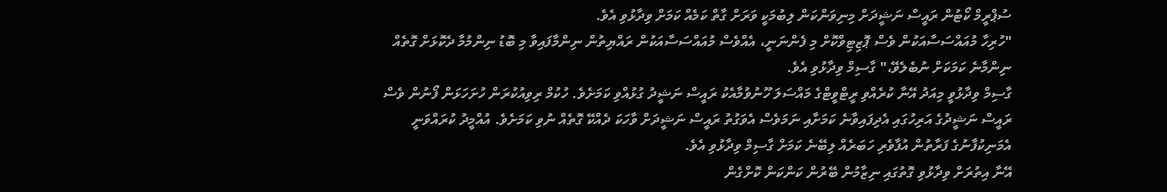ސުޕްރީމް ކޯޓުން ރައީސް ނަޝީދަށް މިނިވަންކަން ލިބުމަކީ ވަރަށް ގާތް ކަމެއް ކަމަށް ވިދާޅުވި އެވެ.
"ހުރިހާ މުއައްސަސާއަކުން ވެސް ޕޮޒިޓިވްކޮށް މި ފެންނަނީ، އެއްވެސް މުއައްސަސާއަކުން ރައްޔިތުން ނިންމާފައިވާ މި ބޮޑު ނިންމުމާ ދެކޮޅަށް ގޮތެއް ނިންމާނެ ކަމަކަށް ނުބެލެވޭ،" ގާސިމް ވިދާޅުވި އެވެ.
ގާސިމް ވިދާޅުވީ މިއަދު އޭނާ ކުރެއްވި ރީޓްވީޓްގެ މައްސަލަ ހޫނުވުމާއެކު ރައީސް ނަޝީދު ގުޅުއްވި ކަމަށެވެ. ހުކުމް ރިވިއުކުރަން ހުށަހަޅަން ފޯނުން ވެސް ރައީސް ނަޝީދުގެ އަރިހުގައި އެދިފައިވާނެ ކަމަށާއި ނަމަވެސް އެވަގުތު ރައީސް ނަޝީދަށް ވާހަކަ ދެއްކޭ ގޮތެއް ނުވި ކަމަށެވެ. އުއްމީދު ކުރައްވަނީ އެމަނިކުފާނުގެ ފަރާތުން އުފާވެރި ހަބަރެއް ލިބޭނެ ކަމަށް ގާސިމް ވިދާޅުވި އެވެ.
އޭނާ އިތުރަށް ވިދާޅުވި ގޮތުގައި ނިޒާމުން ބޭރުން ކަންކަން ކޮށްގެން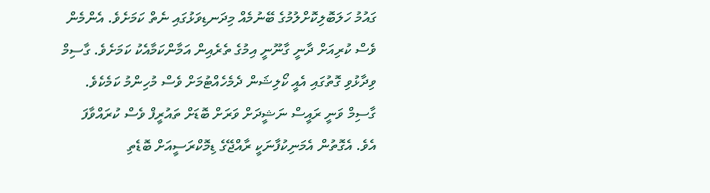ގައުމު ހަލަބޮލިކޮށްލުމުގެ ބޭނުމެއް މިދަނޑިވަޅުގައި ނެތް ކަމަށެވެ. އެންމެން ވެސް ކުރިއަށް ދާނީ ގާނޫނީ އިމުގެ ތެރެއިން އަމާންކަމާއެކު ކަމަށެވެ. ގާސިމް ވިދާޅުވި ގޮތުގައި އެއީ ކޯލިޝަން ދެމެހެއްޓުމަށް ވެސް މުހިންމު ކަމެކެވެ.
ގާސިމް ވަނީ ރައީސް ނަޝީދަށް ވަރަށް ބޮޑަށް ތައުރީފް ވެސް ކުރައްވާފަ އެވެ. އެގޮތުން އެމަނިކުފާނަކީ ރާއްޖޭގެ ޑިމޮކްރަސީއަށް ބޮޑެތި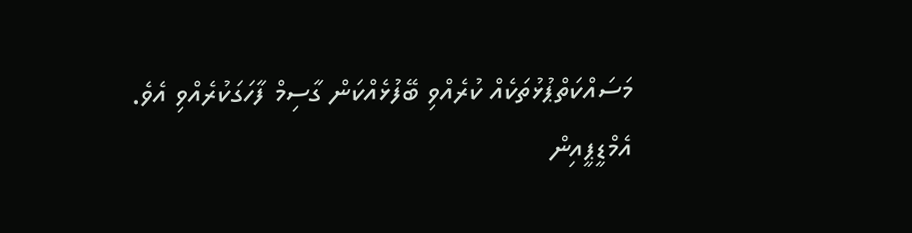މަސައްކަތްޕުޅުތަކެއް ކުރެއްވި ބޭފުޅެއްކަން ގާސިމް ފާހަގަކުރެއްވި އެވެ.
އެމްޑީޕީއިން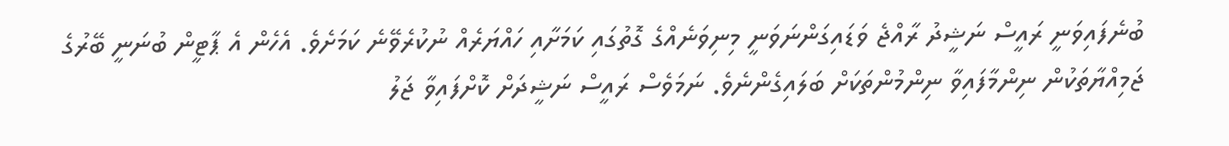ބުނެފައިވަނީ ރައީސް ނަޝީދު ރާއްޖެ ވަޑައިގަންނަވަނީ މިނިވަނެއްގެ ގޮތުގައި ކަމަށާއި ހައްޔަރެއް ނުކުރެވޭނެ ކަމަށެވެ. އެހެން އެ ޕާޓީން ބުނަނީ ބޭރުގެ ޖަމިއްޔާތަކުން ނިންމާފައިވާ ނިންމުންތަކަށް ބަލައިގެންނެވެ. ނަމަވެސް ރައީސް ނަޝީދަށް ކޮށްފައިވާ ޖަލު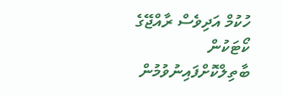ހުކުމް އަދިވެސް ރާއްޖޭގެ ކޯޓަކުން ބާތިލްކޮށްފައިނުވުމުން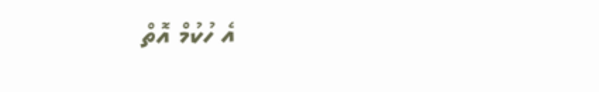އެ ހުކުމް އޮތް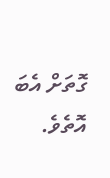ގޮތަށް އެބަ އޮތެވެ.